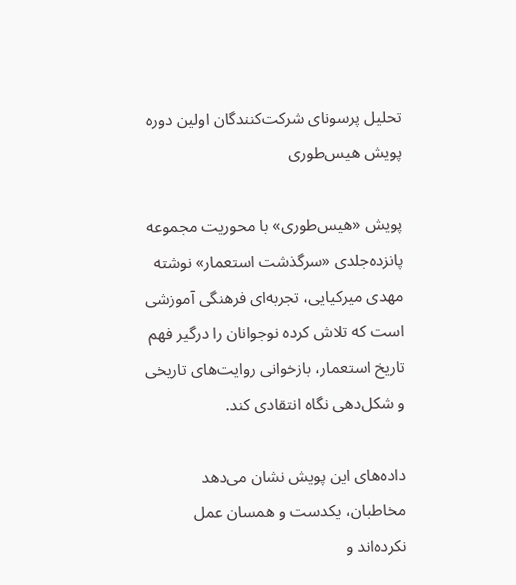تحلیل پرسونای شرکت‌کنندگان اولین دوره پویش هیس‌طوری

پویش «هیس‌طوری» با محوریت مجموعه پانزده‌جلدی «سرگذشت استعمار» نوشته مهدی میرکیایی، تجربه‌ای فرهنگی آموزشی است که تلاش کرده نوجوانان را درگیر فهم تاریخ استعمار، بازخوانی روایت‌های تاریخی و شکل‌دهی نگاه انتقادی کند.

داده‌های این پویش نشان می‌دهد مخاطبان، یکدست و همسان عمل نکرده‌اند و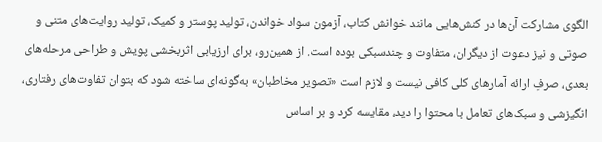الگوی مشارکت آن‌ها در کنش‌هایی مانند خوانش کتاب، آزمون سواد خواندن، تولید پوستر و کمیک، تولید روایت‌های متنی و صوتی و نیز دعوت از دیگران، متفاوت و چندسبکی بوده است. از همین‌رو، برای ارزیابی اثربخشی پویش و طراحی مرحله‌های بعدی، صرفِ ارائه آمارهای کلی کافی نیست و لازم است «تصویر مخاطبان» به‌گونه‌ای ساخته شود که بتوان تفاوت‌های رفتاری، انگیزشی و سبک‌های تعامل با محتوا را دید، مقایسه کرد و بر اساس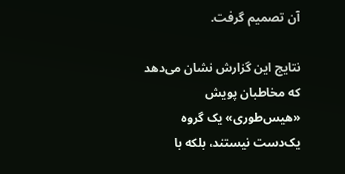آن تصمیم گرفت.

نتایج این گزارش نشان می‌دهد که مخاطبان پویش «هیس‌طوری» یک گروه یک‌دست نیستند، بلکه با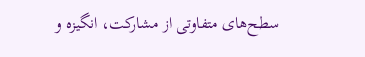سطح‌های متفاوتی از مشارکت، انگیزه و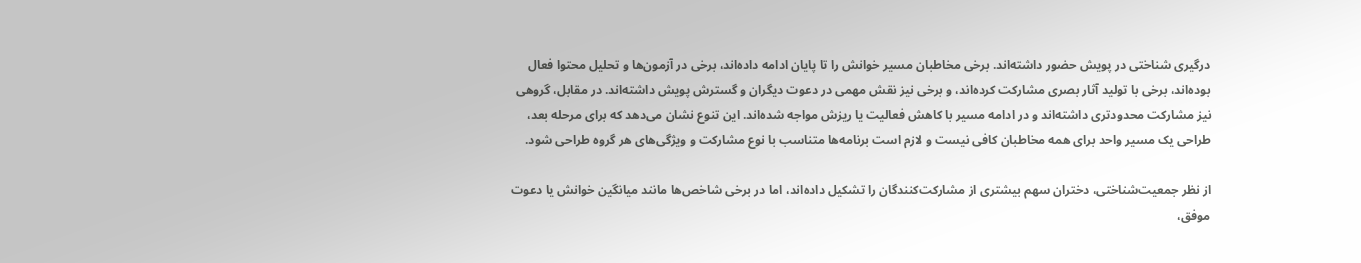درگیری شناختی در پویش حضور داشته‌اند. برخی مخاطبان مسیر خوانش را تا پایان ادامه داده‌اند، برخی در آزمون‌ها و تحلیل محتوا فعال بوده‌اند، برخی با تولید آثار بصری مشارکت کرده‌اند، و برخی نیز نقش مهمی در دعوت دیگران و گسترش پویش داشته‌اند. در مقابل، گروهی نیز مشارکت محدودتری داشته‌اند و در ادامه مسیر با کاهش فعالیت یا ریزش مواجه شده‌اند. این تنوع نشان می‌دهد که برای مرحله بعد، طراحی یک مسیر واحد برای همه مخاطبان کافی نیست و لازم است برنامه‌ها متناسب با نوع مشارکت و ویژگی‌های هر گروه طراحی شود.

از نظر جمعیت‌شناختی، دختران سهم بیشتری از مشارکت‌کنندگان را تشکیل داده‌اند، اما در برخی شاخص‌ها مانند میانگین خوانش یا دعوت موفق،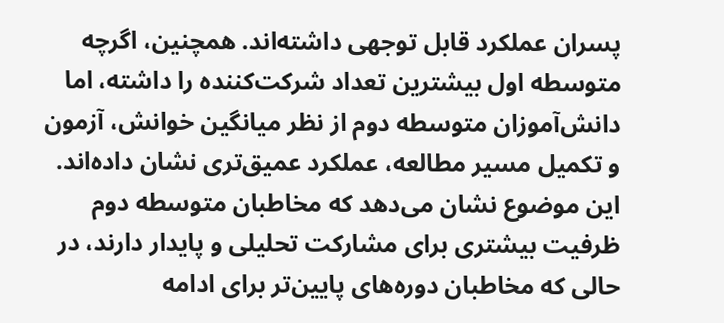پسران عملکرد قابل توجهی داشته‌اند. همچنین، اگرچه متوسطه اول بیشترین تعداد شرکت‌کننده را داشته، اما دانش‌آموزان متوسطه دوم از نظر میانگین خوانش، آزمون و تکمیل مسیر مطالعه، عملکرد عمیق‌تری نشان داده‌اند. این موضوع نشان می‌دهد که مخاطبان متوسطه دوم ظرفیت بیشتری برای مشارکت تحلیلی و پایدار دارند، در حالی که مخاطبان دوره‌های پایین‌تر برای ادامه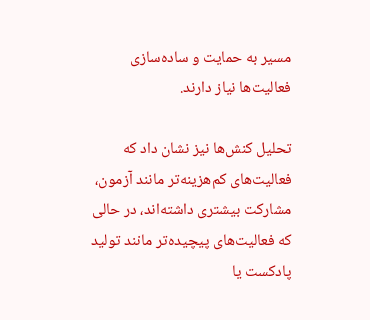مسیر به حمایت و ساده‌سازی فعالیت‌ها نیاز دارند.

تحلیل کنش‌ها نیز نشان داد که فعالیت‌های کم‌هزینه‌تر مانند آزمون، مشارکت بیشتری داشته‌اند، در حالی که فعالیت‌های پیچیده‌تر مانند تولید پادکست یا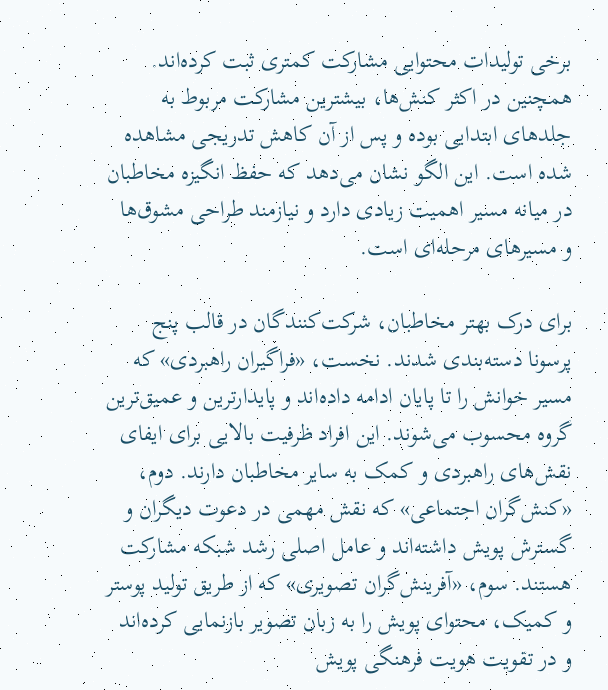برخی تولیدات محتوایی مشارکت کمتری ثبت کرده‌اند. همچنین در اکثر کنش‌ها، بیشترین مشارکت مربوط به جلدهای ابتدایی بوده و پس از آن کاهش تدریجی مشاهده شده است. این الگو نشان می‌دهد که حفظ انگیزه مخاطبان در میانه مسیر اهمیت زیادی دارد و نیازمند طراحی مشوق‌ها و مسیرهای مرحله‌ای است.

برای درک بهتر مخاطبان، شرکت‌کنندگان در قالب پنج پرسونا دسته‌بندی شدند. نخست، «فراگیران راهبردی» که مسیر خوانش را تا پایان ادامه داده‌اند و پایدارترین و عمیق‌ترین گروه محسوب می‌شوند. این افراد ظرفیت بالایی برای ایفای نقش‌های راهبردی و کمک به سایر مخاطبان دارند. دوم، «کنش‌گران اجتماعی» که نقش مهمی در دعوت دیگران و گسترش پویش داشته‌اند و عامل اصلی رشد شبکه مشارکت هستند. سوم، «آفرینش‌گران تصویری» که از طریق تولید پوستر و کمیک، محتوای پویش را به زبان تصویر بازنمایی کرده‌اند و در تقویت هویت فرهنگی پویش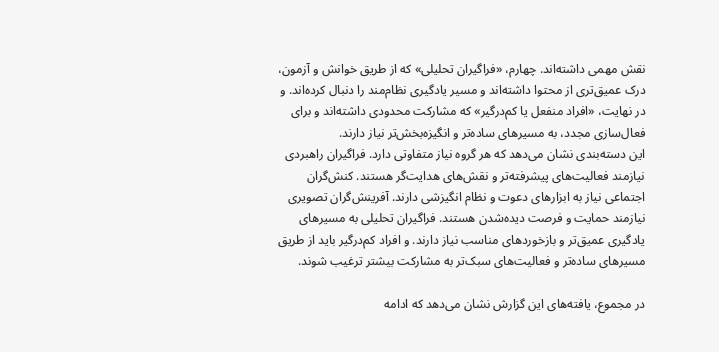نقش مهمی داشته‌اند. چهارم، «فراگیران تحلیلی» که از طریق خوانش و آزمون، درک عمیق‌تری از محتوا داشته‌اند و مسیر یادگیری نظام‌مند را دنبال کرده‌اند. و در نهایت، «افراد منفعل یا کم‌درگیر» که مشارکت محدودی داشته‌اند و برای فعال‌سازی مجدد، به مسیرهای ساده‌تر و انگیزه‌بخش‌تر نیاز دارند.
این دسته‌بندی نشان می‌دهد که هر گروه نیاز متفاوتی دارد. فراگیران راهبردی نیازمند فعالیت‌های پیشرفته‌تر و نقش‌های هدایت‌گر هستند. کنش‌گران اجتماعی نیاز به ابزارهای دعوت و نظام انگیزشی دارند. آفرینش‌گران تصویری نیازمند حمایت و فرصت دیده‌شدن هستند. فراگیران تحلیلی به مسیرهای یادگیری عمیق‌تر و بازخوردهای مناسب نیاز دارند. و افراد کم‌درگیر باید از طریق مسیرهای ساده‌تر و فعالیت‌های سبک‌تر به مشارکت بیشتر ترغیب شوند.

در مجموع، یافته‌های این گزارش نشان می‌دهد که ادامه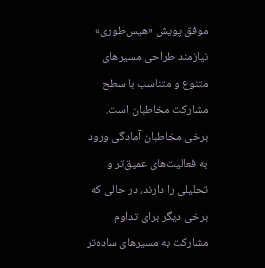موفق پویش «هیس‌طوری» نیازمند طراحی مسیرهای متنوع و متناسب با سطح مشارکت مخاطبان است. برخی مخاطبان آمادگی ورود به فعالیت‌های عمیق‌تر و تحلیلی را دارند، در حالی که برخی دیگر برای تداوم مشارکت به مسیرهای ساده‌تر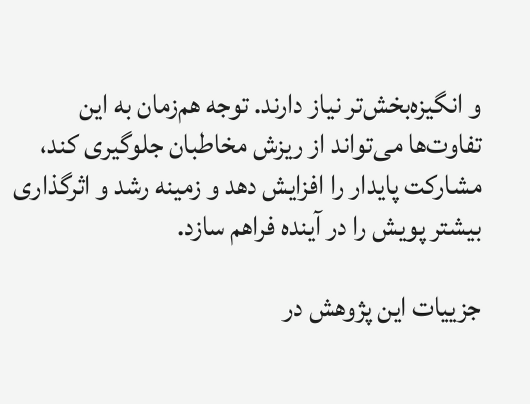و انگیزه‌بخش‌تر نیاز دارند. توجه هم‌زمان به این تفاوت‌ها می‌تواند از ریزش مخاطبان جلوگیری کند، مشارکت پایدار را افزایش دهد و زمینه رشد و اثرگذاری بیشتر پویش را در آینده فراهم سازد.

جزییات این پژوهش در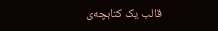قالب یک کتابچه‌ی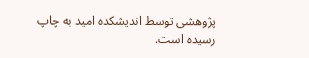پژوهشی توسط اندیشکده امید به چاپ رسیده است.